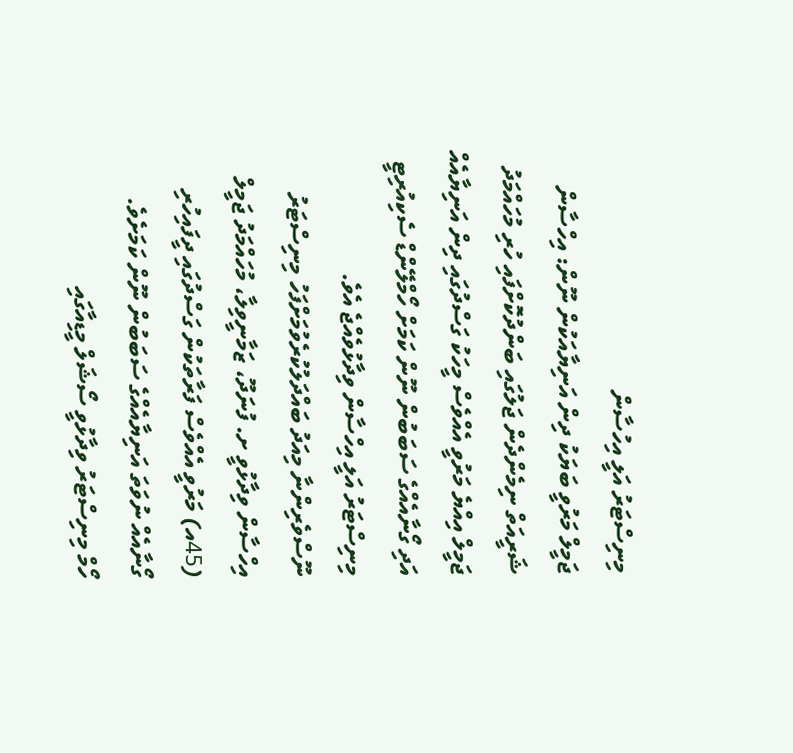މިނިސްޓަރު އަލީ އިހުސާން
ޖަމީލް މަރުވީ ބަޔަކު ދިން އަނިޔާއަކުން ނޫން: އިހްސާން
ޝަރީއަތް ނިމެންދެން ޖަލުގައި ބަންދުކޮށްފައި ހުރި މުހައްމަދު ޖަމީލް އިއްޔެ މަރުވީ އެއްވެސް މީހަކު ގަސްދުގައި ދިން އަނިޔާއެއް އަދި ގޯނާއެއްގެ ސަބަބުން ނޫން ކަމަށް ހޯމްލޭންޑް ސެކިއުރިޓީ މިނިސްޓަރު އަލީ އިހްސާން ވިދާޅުވެއްޖެ އެވެ.
ނޫސްވެރިންނާ މިއަދު ބައްދަލުކުރެވުމަށްފަހު މިނިސްޓަރު އިހްސާން ވިދާޅުވީ ށ. ފުނަދޫ، ޒަމާނީވިލާ، މުހައްމަދު ޖަމީލް (45އ) މަރުވީ އެއްވެސް ފަރާތަކުން ގަސްދުގައި ދީފައިހުރި ގޯނާއެއް ނުވަތަ އަނިޔާއެއްގެ ސަބަބުން ނޫން ކަމަށެވެ.
ހޯމް މިނިސްޓަރު ވިދާޅުވީ ސޯޝަލް މީޑިއާގައި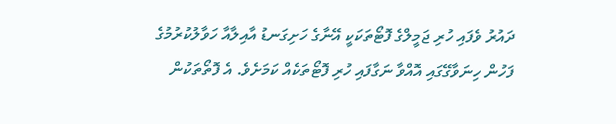ދައުރު ވެފައި ހުރި ޖަމީލްގެ ފޮޓޯތަކަކީ އޭނާގެ ހަށިގަނޑު އާއިލާއާ ހަވާލުކުރުމުގެ ފަހުން ހިނަވާގޭގައި އޮއްވާ ނަގާފައި ހުރި ފޮޓޯތަކެއް ކަމަށެވެ. އެ ފޮތޯތަކުން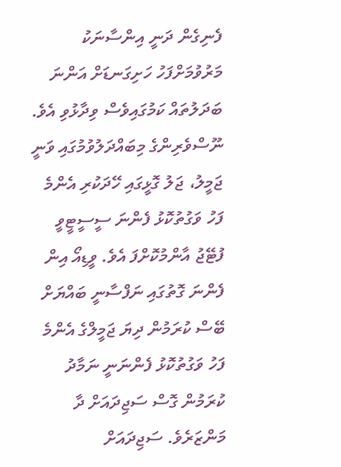ފެނިގެން ދަނީ އިންސާނަކު މަރުވުމަށްފަހު ހަށިގަނޑަށް އަންނަ ބަދަލުތައް ކަމުގައިވެސް ވިދާޅުވި އެވެ.
ނޫސްވެރިންގެ މިބައްދަލުވުމުގައި ވަނީ ޖަމީލު، ޖަލު ގޮޅީގައި ހޭދަކުރި އެންމެ ފަހު ވަގުތުކޮޅު ފެންނަ ސީސީޓީވީ ފުޓޭޖު އާންމުކޮށްފަ އެވެ. ވީޑިއޯ އިން ފެންނަ ގޮތުގައި ނަފްސާނީ ބައްޔަށް ބޭސް ކުރަމުން ދިޔަ ޖަމީލްގެ އެންމެ ފަހު ވަގުތުކޮޅު ފެންނަނީ ނަމާދު ކުރަމުން ގޮސް ސަޖިދައަށް ދާ މަންޒަރެވެ. ސަޖިދައަށް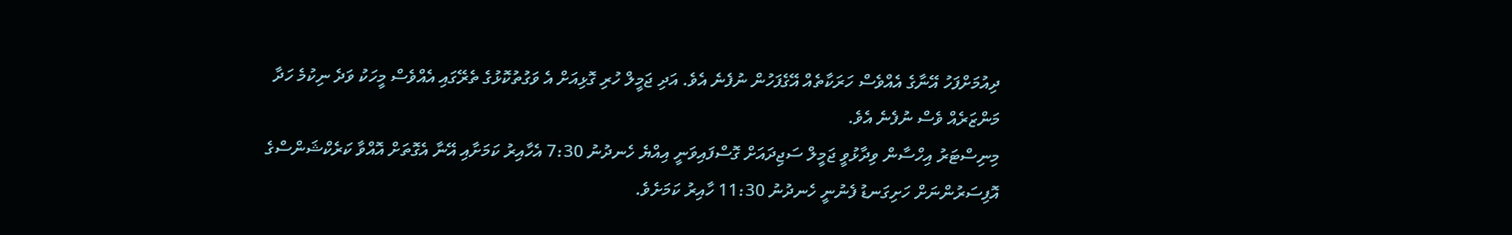ދިއުމަށްފަހު އޭނާގެ އެއްވެސް ހަރަކާތެއް އޭގެފަހުން ނުފެނެ އެވެ. އަދި ޖަމީލް ހުރި ގޮޅިއަށް އެ ވަގުތުކޮޅުގެ ތެރޭގައި އެއްވެސް މީހަކު ވަދެ ނިކުމެ ހަދާ މަންޒަރެއް ވެސް ނުފެނެ އެވެ.
މިނިސްޓަރު އިހްސާން ވިދާޅުވީ ޖަމީލް ސަޖިދައަށް ގޮސްފައިވަނީ އިއްޔެ ހެނދުނު 7:30 އެހާއިރު ކަމަށާއި އޭނާ އެގޮތަށް އޮއްވާ ކަރެކްޝަންސްގެ އޮފިސަރުންނަށް ހަށިގަނޑު ފެނުނީ ހެނދުނު 11:30 ހާއިރު ކަމަށެވެ.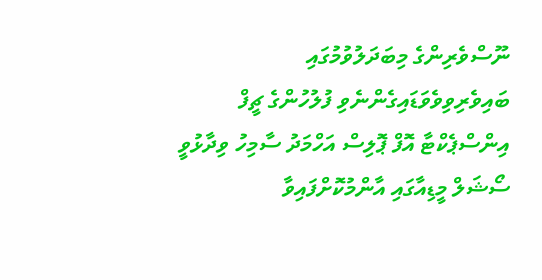ނޫސްވެރިންގެ މިބަދަލުވުމުގައި ބައިވެރިވިވެވަޑައިގެންނެވި ފުލުހުންގެ ޗީފް އިންސްޕެކްޓާ އޮފް ޕޮލިސް އަހްމަދު ސާމިހު ވިދާޅުވީ ސޯޝަލް މީޑިއާގައި އާންމުކޮށްފައިވާ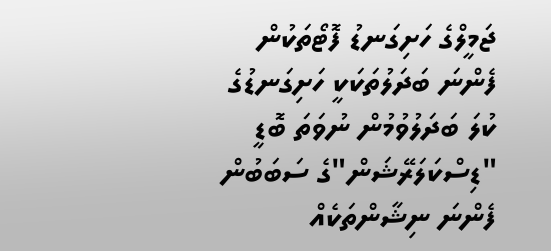ޖަމީލްގެ ހަށިގަނޑު ފޮޓޯތަކުން ފެންނަ ބަދަލުތަކަކީ ހަށިގަނޑުގެ ކުލަ ބަދަލުވުމުން ނުވަތަ ބޮޑީ "ޑިސްކަލަރޭޝަން"ގެ ސަބަބުން ފެންނަ ނިޝާންތަކެއް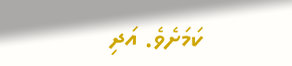ކަމަށެވެ. އަދި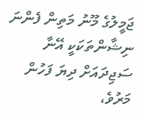ޖަމީލުގެ މޫނު މަތިން ފެންނަ ނިޝާންތަކަކީ އޭނާ ސަޖިދައަށް ދިޔަ ފަހުން މަރުވެ،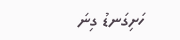ހަށިގަނޑު ގިނަ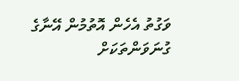ވަގުތު އެހެން އޮތުމުން އޭނާގެ ގުނަވަންތަކަށް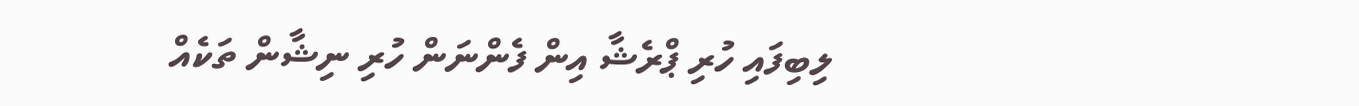ލިބިފައި ހުރި ޕްރެޝާ އިން ފެންނަން ހުރި ނިޝާން ތަކެއް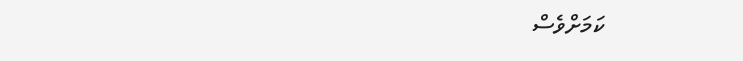ކަމަށްވެސް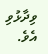ވިދާޅުވި އެވެ.